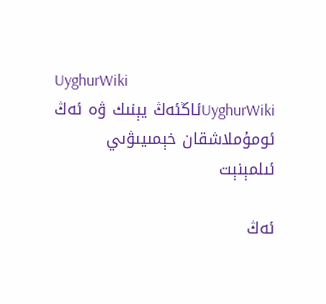UyghurWiki
UyghurWikiئاڭئەڭ يېنىك ۋە ئەڭ ئومۇملاشقان خېمىيىۋىي ئىلمېنېت

ئەڭ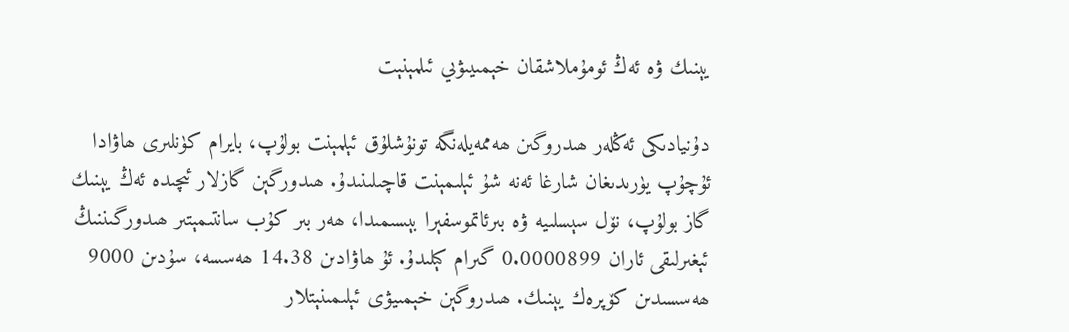يېنىك ۋە ئەڭ ئومۇملاشقان خېمىيىۋىي ئىلمېنېت

دۇنيادىكى ئەڭلەر ھىدروگىن ھەممەيلەنگە تونۇشلۇق ئېلمېنت بولۇپ، بايرام كۈنلىرى ھاۋادا ئۇچۇپ يۈرىدىغان شارغا ئەنە شۇ ئېلىمېنت قاچىلىنىدۇ. ھىدورگېن گازلار ئىچىدە ئەڭ يېنىك گاز بولۇپ، نۆل سېسلىيە ۋە بىرئاتموسفېرا بېسىمىدا، ھەر بىر كۇب سانتىمېتىر ھىدورگىننىڭ ئېغىرلىقى ئاران 0.0000899 گىرام كېلىدۇ. ئۇ ھاۋادىن 14.38 ھەسسە، سۇدىن 9000 ھەسسىدىن كۆپرەك يېنىك. ھىدروگېن خېمىيۋى ئېلىمىنېتلار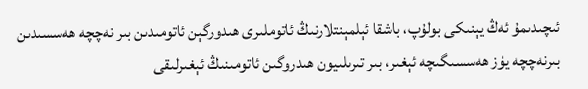ئىچىدىمۇ ئەڭ يېنىكى بولۇپ، باشقا ئېلمېنتلارنىڭ ئاتوملىرى ھىدورگېن ئاتومىدىن بىر نەچچە ھەسسىدىن بىرنەچچە يۈز ھەسسىگىچە ئېغىر، بىر تىرىلىيون ھىدروگىن ئاتومىنىڭ ئېغىرلىقى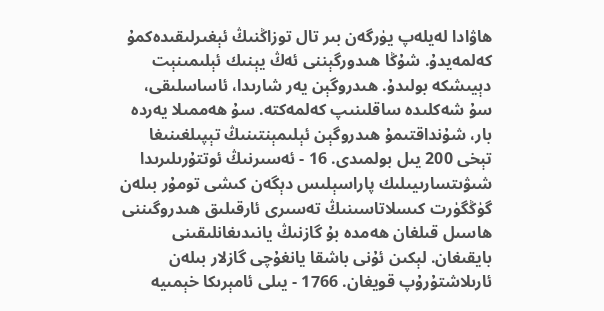ھاۋادا لەيلەپ يۈرگەن بىر تال توزاڭنىڭ ئېغىرلىقىدەكمۇ كەلمەيدۇ. شۇڭا ھىدورگېننى ئەڭ يېنىك ئېلىمىنېت دېيىشكە بولىدۇ. ھىدروگېن يەر شارىدا، ئاساسلىقى، سۇ شەكلىدە ساقلىنىپ كەلمەكتە. سۇ ھەممىلا يەردە بار، شۇنداقتىمۇ ھىدروگېن ئېلىمېنتىنىڭ تېپىلغىنىغا تېخى 200 يىل بولمىدى. 16 - ئەسىرنىڭ ئوتتۇرىلىرىدا شىۋىتسارىيىلىك پاراسېلىس دېگەن كىشى تومۇر بىلەن گۈڭگۈرت كىسلاتاسىنىڭ تەسىرى ئارقىلىق ھىدروگىننى ھاسىل قىلغان ھەمدە بۇ گازنىڭ يانىدىغانلىقىنى بايقىغان. لېكىن ئۇنى باشقا يانغۇچى گازلار بىلەن ئارىلاشتۇرۇپ قويغان. 1766 - يىلى ئامېرىكا خېمىيە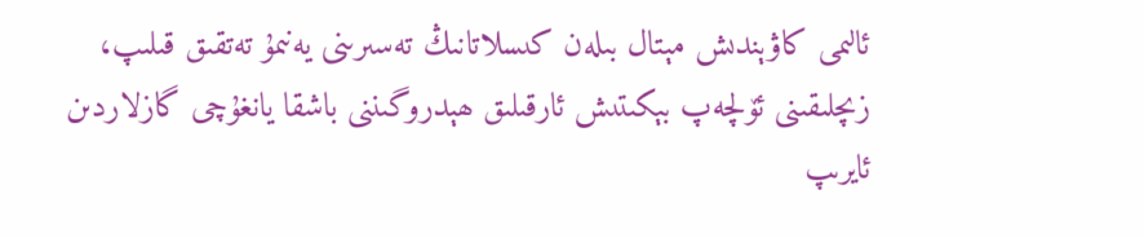ئالىمى كاۋېندىش مېتال بىلەن كىسلاتانىڭ تەسىرىنى يەنىمۇ تەتقىق قىلىپ، زىچلىقىنى ئۆلچەپ بېكىتىش ئارقىلىق ھېدروگىننى باشقا يانغۇچى گازلاردىن ئايرىپ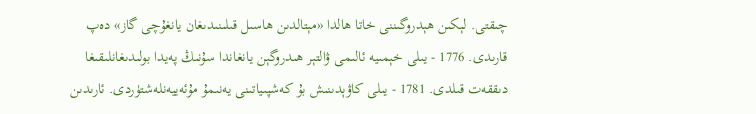چىقتى. لېكىن ھېدروگىننى خاتا ھالدا «مېتالدىن ھاسىل قىلىنىدىغان يانغۇچى گاز» دەپ قارىدى. 1776 - يىلى خېمىيە ئالىمى ۋالتېر ھىدروگېن يانغاندا سۇنىڭ پەيدا بولىدىغانلىقىغا دىققەت قىلدى. 1781 - يىلى كاۋېدىنىش بۇ كەشپىياتىنى يەنىمۇ مۇئەييەنلەشتۈردى. ئارىدىن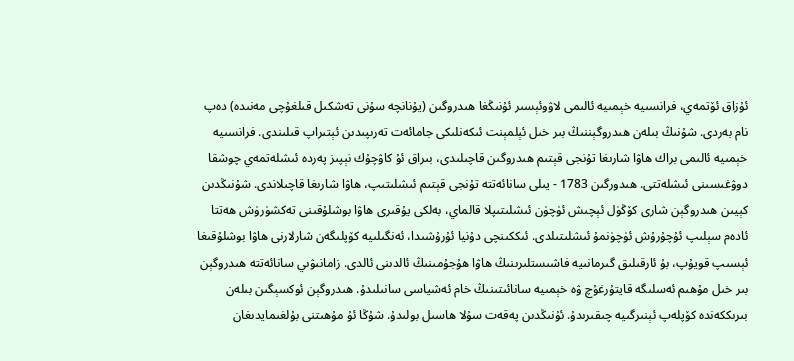ئۇزاق ئۆتمەي، فرانسىيە خېمىيە ئالىمى لاۋوئېسىر ئۇنىڭغا ھىدروگىن (يۇنانچە سۇنى تەشكىل قىلغۇچى مەنىدە) دەپ نام بەردى. شۇنىڭ بىلەن ھىدروگېننىڭ بىر خىل ئېلمېنت ئىكەنلىكى جامائەت تەرىپىدىن ئېتىراپ قىلىندى. فرانسىيە خېمىيە ئالىمى براك ھاۋا شارىغا تۇنجى قېتىم ھىدروگىن قاچىلىدى، بىراق ئۇ كاۋچۇك نېپىز پەردە ئىشلەتمەي چوشقا دوۋغىسىنى ئىشلەتتى. ھىدورگىن 1783 - يىلى سانائەتتە تۇنجى قېتىم ئىشلىتىپ، ھاۋا شارىغا قاچىلاندى. شۇنىڭدىن كېيىن ھىدروگېن شارى كۆڭۈل ئېچىش ئۈچۈن ئىشلىتىپلا قالماي، بەلكى يۇقىرى ھاۋا بوشلۇقىنى تەكشۈرۈش ھەتتا ئادەم سېلىپ ئۇچۇرۇش ئۈچۈنمۇ ئىشلىتىلدى. ئىككىنچى دۇنيا ئۇرۇشىدا، ئەنگىلىيە كۆپلىگەن شارلارنى ھاۋا بوشلۇقىغا ئېسىپ قويۇپ، بۇ ئارقىلىق گىرمانىيە فاشىستلىرىنىڭ ھاۋا ھۇجۇمىنىڭ ئالدىنى ئالدى. زامانىۋىي سانائەتتە ھىدروگېن بىر خىل مۇھىم ئەسلىگە قايتۇرغۇچ ۋە خېمىيە سانائىتىنىڭ خام ئەشياسى سانىلىدۇ. ھىدروگېن ئوكسېگىن بىلەن بىرىككەندە كۆپلەپ ئېنىرگىيە چىقىرىدۇ. ئۇنىڭدىن پەقەت سۇلا ھاسىل بولىدۇ. شۇڭا ئۇ مۇھىتنى بۇلغىمايدىغان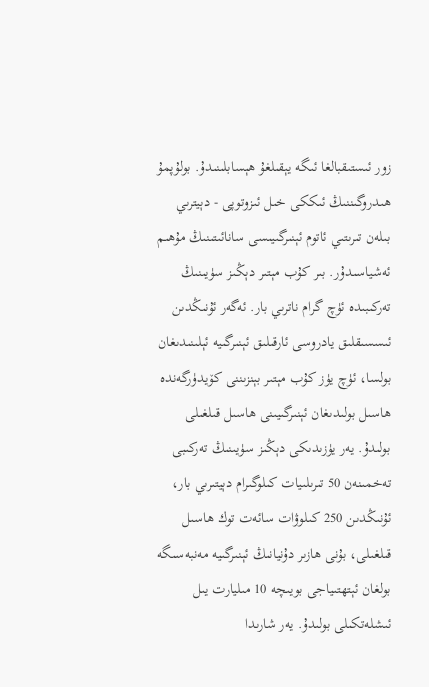زور ئىستىقبالغا ئىگە يېقىلغۇ ھېسابلىنىدۇ. بولۇپمۇ ھىدروگىننىڭ ئىككى خىل ئىزوتوپى - دېيترىي بىلەن تىرىتىي ئاتوم ئېنىرگىيىسى سانائىتىنىڭ مۇھىم ئەشياسىدۇر. بىر كۇب مېتىر دېڭىز سۈيىنىڭ تەركىبىدە ئۈچ گرام ناترىي بار. ئەگەر ئۇنىڭدىن ئىسسىقلىق يادروسى ئارقىلىق ئېنىرگىيە ئېلىنىدىغان بولسا، ئۈچ يۈز كۇب مېتىر بېنزىننى كۆيدۈرگەندە ھاسىل بولىدىغان ئېنىرگىيىنى ھاسىل قىلغىلى بولىدۇ. يەر يۈزىدىكى دېڭىز سۈيىنىڭ تەركىبى تەخمىنەن 50 تىرىلىيات كىلوگىرام دېيتىرىي بار، ئۇنىڭدىن 250 كىلوۋات سائەت توك ھاسىل قىلغىلى، بۇنى ھازىر دۇنيانىڭ ئېنىرگىيە مەنبەسىگە بولغان ئېتھتىياجى بويىچە 10 مىليارت يىل ئىشلەتكىلى بولىدۇ. يەر شارىدا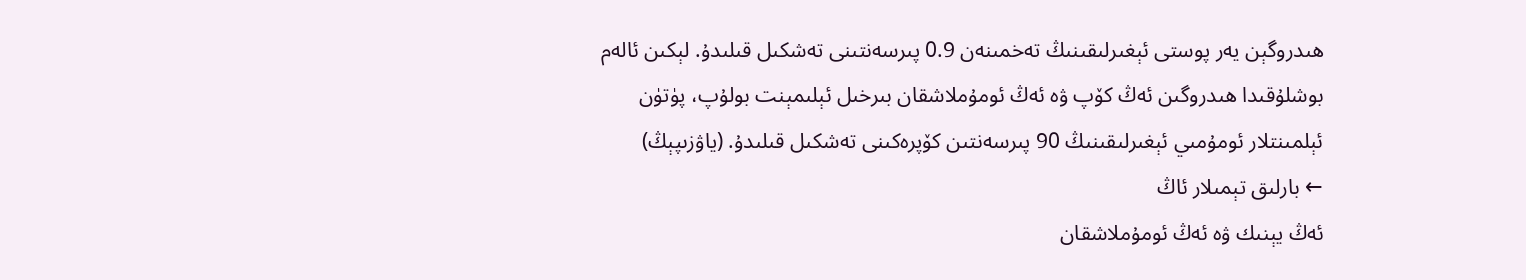ھىدروگېن يەر پوستى ئېغىرلىقىنىڭ تەخمىنەن 0.9 پىرسەنتىنى تەشكىل قىلىدۇ. لېكىن ئالەم بوشلۇقىدا ھىدروگىن ئەڭ كۆپ ۋە ئەڭ ئومۇملاشقان بىرخىل ئېلىمېنت بولۇپ، پۈتۈن ئېلمىنتلار ئومۇمىي ئېغىرلىقىنىڭ 90 پىرسەنتىن كۆپرەكىنى تەشكىل قىلىدۇ. (ياۋزىپېڭ)
← بارلىق تېمىلار ئاڭ
ئەڭ يېنىك ۋە ئەڭ ئومۇملاشقان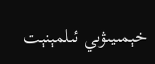خېمىيىۋىي ئىلمېنېت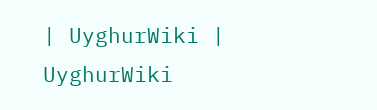| UyghurWiki | UyghurWiki